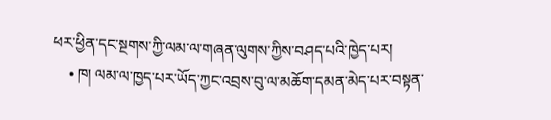ཕར་ཕྱིན་དང་སྔགས་ཀྱི་ལམ་ལ་གཞན་ལུགས་ཀྱིས་བཤད་པའི་ཁྱེད་པར།
    • ཁ། ལམ་ལ་ཁྱད་པར་ཡོད་ཀྱང་འབྲས་བུ་ལ་མཆོག་དམན་མེད་པར་བསྟན་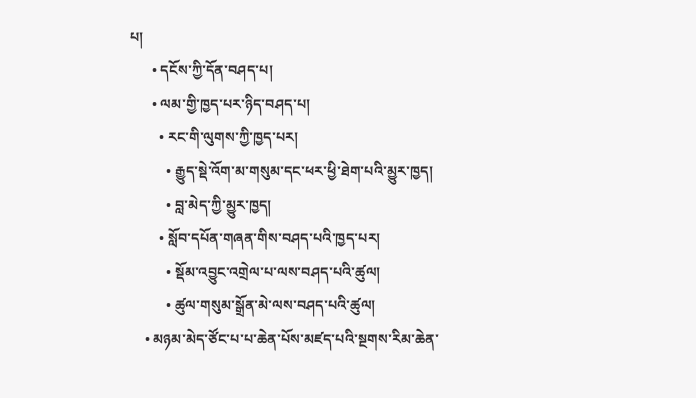པ།
      • དངོས་ཀྱི་དོན་བཤད་པ།
      • ལམ་གྱི་ཁྱད་པར་ཉིད་བཤད་པ།
        • རང་གི་ལུགས་ཀྱི་ཁྱད་པར།
          • རྒྱུད་སྡེ་འོག་མ་གསུམ་དང་ཕར་ཕྱི་ཐེག་པའི་མྱུར་ཁྱད།
          • བླ་མེད་ཀྱི་མྱུར་ཁྱད།
        • སློབ་དཔོན་གཞན་གིས་བཤད་པའི་ཁྱད་པར།
          • སྡོམ་འབྱུང་འགྲེལ་པ་ལས་བཤད་པའི་ཚུལ།
          • ཚུལ་གསུམ་སྒྲོན་མེ་ལས་བཤད་པའི་ཚུལ།
    • མཉམ་མེད་ཙོང་པ་པ་ཆེན་པོས་མཛད་པའི་སྔགས་རིམ་ཆེན་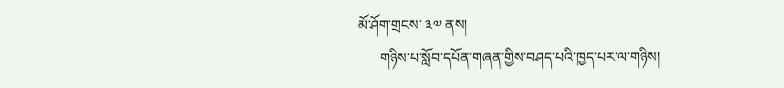མོ་ཤོག་གྲངས་ ༣༧ ནས།
      གཉིས་པ་སློབ་དཔོན་གཞན་གྱིས་བཤད་པའི་ཁྱད་པར་ལ་གཉིས།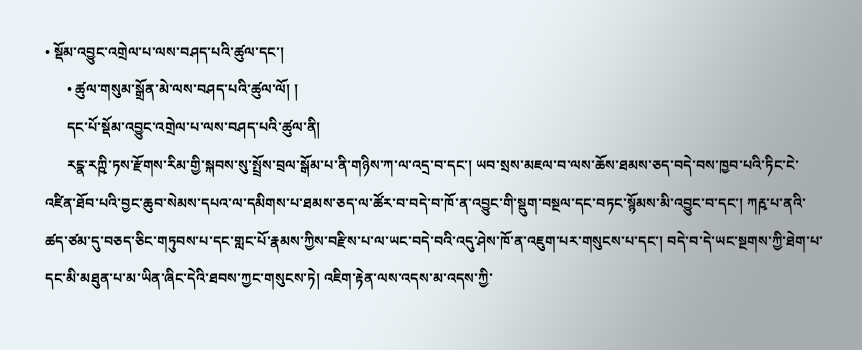• སྡོམ་འབྱུང་འགྲེལ་པ་ལས་བཤད་པའི་ཚུལ་དང་།
      • ཚུལ་གསུམ་སྒྲོན་མེ་ལས་བཤད་པའི་ཚུལ་ལོ། །
      དང་པོ་སྡོམ་འབྱུང་འགྲེལ་པ་ལས་བཤད་པའི་ཚུལ་ནི།
      རངྣ་རཀྵི་ཏས་རྫོགས་རིམ་གྱི་སྐབས་སུ་སྤྲོས་བྲལ་སྒོམ་པ་ནི་གཉིས་ཀ་ལ་འདྲ་བ་དང་། ཡབ་སྲས་མཇལ་བ་ལས་ཆོས་ཐམས་ཅད་བདེ་བས་ཁྱབ་པའི་ཏིང་ངེ་འཛིན་ཐོབ་པའི་བྱང་ཆུབ་སེམས་དཔའ་ལ་དམིགས་པ་ཐམས་ཅད་ལ་ཚོར་བ་བདེ་བ་ཁོ་ན་འབྱུང་གི་སྡུག་བསྔལ་དང་བཏང་སྙོམས་མི་འབྱུང་བ་དང་། ཀརྵ་པ་ནའི་ཚད་ཙམ་དུ་བཅད་ཅིང་གཏུབས་པ་དང་གླང་པོ་རྣམས་ཀྱིས་བརྫིས་པ་ལ་ཡང་བདེ་བའི་འདུ་ཤེས་ཁོ་ན་འཇུག་པར་གསུངས་པ་དང་། བདེ་བ་དེ་ཡང་སྔགས་ཀྱི་ཐེག་པ་དང་མི་མཐུན་པ་མ་ཡིན་ཞིང་དེའི་ཐབས་ཀྱང་གསུངས་ཏེ། འཇིག་རྟེན་ལས་འདས་མ་འདས་ཀྱི་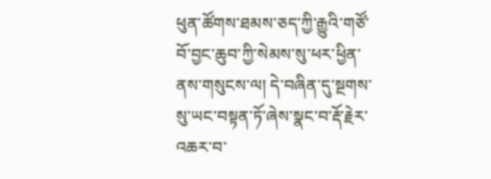ཕུན་ཚོགས་ཐམས་ཅད་ཀྱི་རྒྱུའི་གཙོ་བོ་བྱང་ཆུབ་ཀྱི་སེམས་སུ་ཕར་ཕྱིན་ནས་གསུངས་ལ། དེ་བཞིན་དུ་སྔགས་སུ་ཡང་བསྟན་ཏོ་ཞེས་སྣང་བ་རྡོ་རྗེར་འཆར་བ་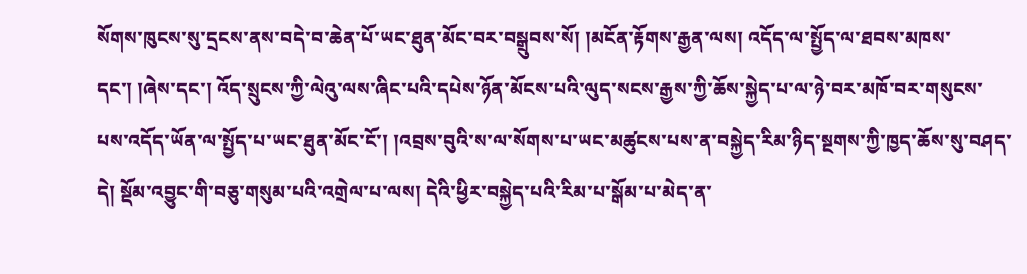སོགས་ཁུངས་སུ་དྲངས་ནས་བདེ་བ་ཆེན་པོ་ཡང་ཐུན་མོང་བར་བསྒྲུབས་སོ། །མངོན་རྟོགས་རྒྱན་ལས། འདོད་ལ་སྤྱོད་ལ་ཐབས་མཁས་དང་། །ཞེས་དང་། འོད་སྲུངས་ཀྱི་ལེའུ་ལས་ཞིང་པའི་དཔེས་ཉོན་མོངས་པའི་ལུད་སངས་རྒྱས་ཀྱི་ཆོས་སྐྱེད་པ་ལ་ཉེ་བར་མཁོ་བར་གསུངས་པས་འདོད་ཡོན་ལ་སྤྱོད་པ་ཡང་ཐུན་མོང་ངོ་། །འབྲས་བུའི་ས་ལ་སོགས་པ་ཡང་མཚུངས་པས་ན་བསྐྱེད་རིམ་ཉིད་སྔགས་ཀྱི་ཁྱད་ཆོས་སུ་བཤད་དེ། སྡོམ་འབྱུང་གི་བཅུ་གསུམ་པའི་འགྲེལ་པ་ལས། དེའི་ཕྱིར་བསྐྱེད་པའི་རིམ་པ་སྒོམ་པ་མེད་ན་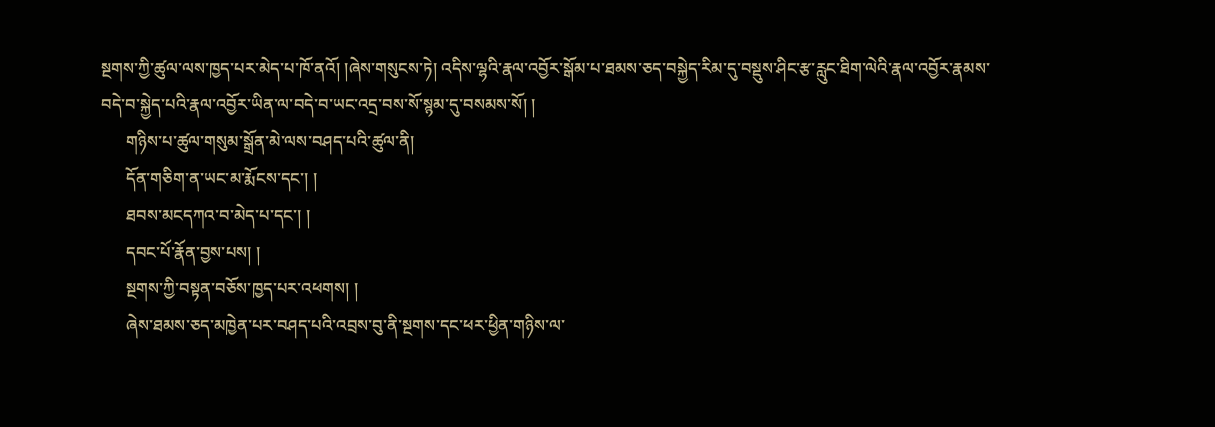སྔགས་ཀྱི་ཚུལ་ལས་ཁྱད་པར་མེད་པ་ཁོ་ནའོ། །ཞེས་གསུངས་ཏེ། འདིས་ལྷའི་རྣལ་འབྱོར་སྒོམ་པ་ཐམས་ཅད་བསྐྱེད་རིམ་དུ་བསྡུས་ཤིང་རྩ་རླུང་ཐིག་ལེའི་རྣལ་འབྱོར་རྣམས་བདེ་བ་སྐྱེད་པའི་རྣལ་འབྱོར་ཡིན་ལ་བདེ་བ་ཡང་འདྲ་བས་སོ་སྙམ་དུ་བསམས་སོ། །
      གཉིས་པ་ཚུལ་གསུམ་སྒྲོན་མེ་ལས་བཤད་པའི་ཚུལ་ནི།
      དོན་གཅིག་ན་ཡང་མ་རྨོངས་དང་། །
      ཐབས་མངདཀའ་བ་མེད་པ་དང་། །
      དབང་པོ་རྣོན་བྱས་པས། །
      སྔགས་ཀྱི་བསྟན་བཅོས་ཁྱད་པར་འཕགས། །
      ཞེས་ཐམས་ཅད་མཁྱེན་པར་བཤད་པའི་འབྲས་བུ་ནི་སྔགས་དང་ཕར་ཕྱིན་གཉིས་ལ་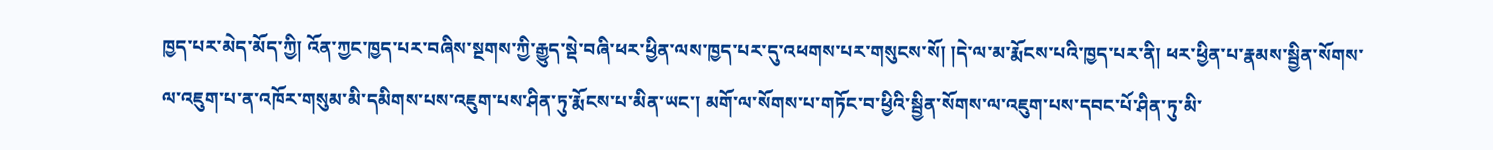ཁྱད་པར་མེད་མོད་ཀྱི། འོན་ཀྱང་ཁྱད་པར་བཞིས་སྔགས་ཀྱི་རྒྱུད་སྡེ་བཞི་ཕར་ཕྱིན་ལས་ཁྱད་པར་དུ་འཕགས་པར་གསུངས་སོ། །དེ་ལ་མ་རྨོངས་པའི་ཁྱད་པར་ནི། ཕར་ཕྱིན་པ་རྣམས་སྦྱིན་སོགས་ལ་འཇུག་པ་ན་འཁོར་གསུམ་མི་དམིགས་པས་འཇུག་པས་ཤིན་ཏུ་རྨོངས་པ་མིན་ཡང་། མགོ་ལ་སོགས་པ་གཏོང་བ་ཕྱིའི་སྦྱིན་སོགས་ལ་འཇུག་པས་དབང་པོ་ཤིན་ཏུ་མི་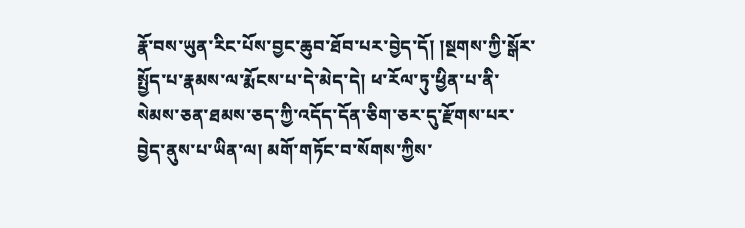རྣོ་བས་ཡུན་རིང་པོས་བྱང་ཆུབ་ཐོབ་པར་བྱེད་དོ། །སྔགས་ཀྱི་སྒོར་སྤྱོད་པ་རྣམས་ལ་རྨོངས་པ་དེ་མེད་དེ། ཕ་རོལ་ཏུ་ཕྱིན་པ་ནི་སེམས་ཅན་ཐམས་ཅད་ཀྱི་འདོད་དོན་ཅིག་ཅར་དུ་རྫོགས་པར་བྱེད་ནུས་པ་ཡིན་ལ། མགོ་གཏོང་བ་སོགས་ཀྱིས་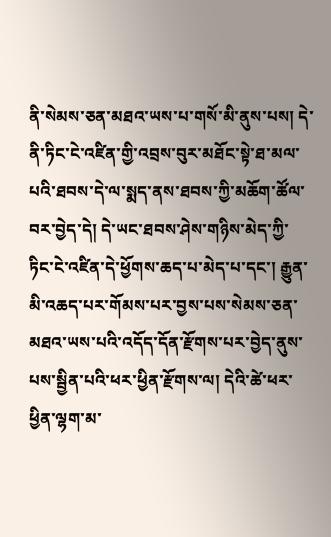ནི་སེམས་ཅན་མཐའ་ཡས་པ་གསོ་མི་ནུས་པས། དེ་ནི་ཏིང་ངེ་འཛིན་གྱི་འབྲས་བུར་མཐོང་སྟེ་ཐ་མལ་པའི་ཐབས་དེ་ལ་སྨད་ནས་ཐབས་ཀྱི་མཆོག་ཚོལ་བར་བྱེད་དེ། དེ་ཡང་ཐབས་ཤེས་གཉིས་མེད་ཀྱི་ཏིང་ངེ་འཛིན་དེ་ཕྱོགས་ཆད་པ་མེད་པ་དང་། རྒྱུན་མི་འཆད་པར་གོམས་པར་བྱས་པས་སེམས་ཅན་མཐའ་ཡས་པའི་འདོད་དོན་རྫོགས་པར་བྱེད་ནུས་པས་སྦྱིན་པའི་ཕར་ཕྱིན་རྫོགས་ལ། དེའི་ཚེ་ཕར་ཕྱིན་ལྷག་མ་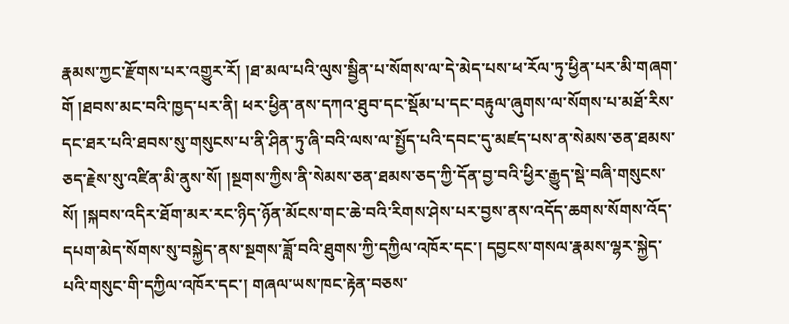རྣམས་ཀྱང་རྫོགས་པར་འགྱུར་རོ། །ཐ་མལ་པའི་ལུས་སྦྱིན་པ་སོགས་ལ་དེ་མེད་པས་ཕ་རོལ་ཏུ་ཕྱིན་པར་མི་གཞག་གོ །ཐབས་མང་བའི་ཁྱད་པར་ནི། ཕར་ཕྱིན་ནས་དཀའ་ཐུབ་དང་སྡོམ་པ་དང་བརྟུལ་ཞུགས་ལ་སོགས་པ་མཐོ་རིས་དང་ཐར་པའི་ཐབས་སུ་གསུངས་པ་ནི་ཤིན་ཏུ་ཞི་བའི་ལས་ལ་སྤྱོད་པའི་དབང་དུ་མཛད་པས་ན་སེམས་ཅན་ཐམས་ཅད་རྗེས་སུ་འཛིན་མི་ནུས་སོ། །སྔགས་ཀྱིས་ནི་སེམས་ཅན་ཐམས་ཅད་ཀྱི་དོན་བྱ་བའི་ཕྱིར་རྒྱུད་སྡེ་བཞི་གསུངས་སོ། །སྐབས་འདིར་ཐོག་མར་རང་ཉིད་ཉོན་མོངས་གང་ཆེ་བའི་རིགས་ཤེས་པར་བྱས་ནས་འདོད་ཆགས་སོགས་འོད་དཔག་མེད་སོགས་སུ་བསྐྱེད་ནས་སྔགས་ཟློ་བའི་ཐུགས་ཀྱི་དཀྱིལ་འཁོར་དང་། དབྱངས་གསལ་རྣམས་ལྷར་སྐྱེད་པའི་གསུང་གི་དཀྱིལ་འཁོར་དང་། གཞལ་ཡས་ཁང་རྟེན་བཅས་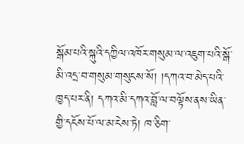སྒོམ་པའི་སྐུའི་དཀྱིལ་འཁོར་གསུམ་ལ་འཇུག་པའི་སྒོ་མི་འདྲ་བ་གསུམ་གསུངས་སོ། །དཀའ་བ་མེད་པའི་ཁྱད་པར་ནི། དཀའ་མི་དཀའ་བློ་ལ་བལྟོས་ནས་ཡིན་གྱི་དངོས་པོ་ལ་མ་ངེས་ཏེ། ཁ་ཅིག་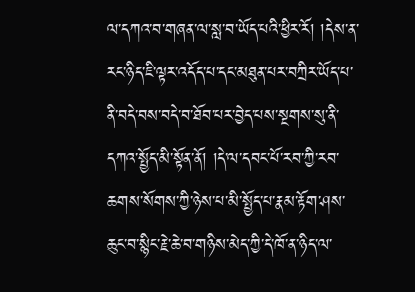ལ་དཀའ་བ་གཞན་ལ་སླ་བ་ཡོད་པའི་ཕྱིར་རོ། །དེས་ན་རང་ཉིད་ཇི་ལྟར་འདོད་པ་དང་མཐུན་པར་བཀྲིར་ཡོད་པ་ནི་བདེ་བས་བདེ་བ་ཐོབ་པར་བྱེད་པས་སྔགས་སུ་ནི་དཀའ་སྤྱོད་མི་སྟོན་ནོ། །དེ་ལ་དབང་པོ་རབ་ཀྱི་རབ་ཆགས་སོགས་ཀྱི་ཉེས་པ་མི་སྤྱོད་པ་རྣམ་རྟོག་ཤས་ཆུང་བ་སྙིང་རྗེ་ཆེ་བ་གཉིས་མེད་ཀྱི་དེ་ཁོ་ན་ཉིད་ལ་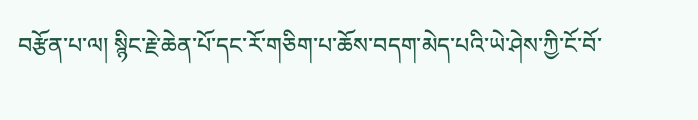བརྩོན་པ་ལ། སྙིང་རྗེ་ཆེན་པོ་དང་རོ་གཅིག་པ་ཆོས་བདག་མེད་པའི་ཡེ་ཤེས་ཀྱི་ངོ་བོ་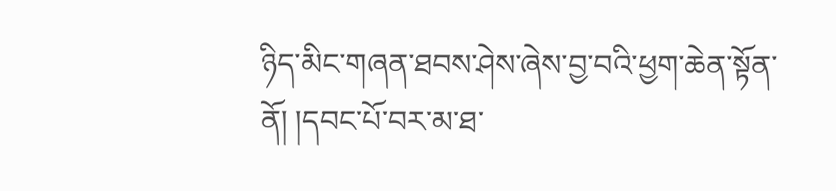ཉིད་མིང་གཞན་ཐབས་ཤེས་ཞེས་བྱ་བའི་ཕྱག་ཆེན་སྟོན་ནོ། །དབང་པོ་བར་མ་ཐ་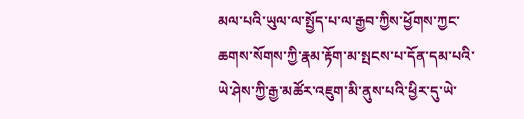མལ་པའི་ཡུལ་ལ་སྤྱོད་པ་ལ་རྒྱབ་ཀྱིས་ཕྱོགས་ཀྱང་ཆགས་སོགས་ཀྱི་རྣམ་རྟོག་མ་སྤངས་པ་དོན་དམ་པའི་ཡེ་ཤེས་ཀྱི་རྒྱ་མཚོར་འཇུག་མི་ནུས་པའི་ཕྱིར་དུ་ཡེ་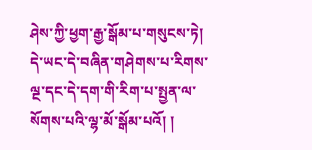ཤེས་ཀྱི་ཕྱག་རྒྱ་སྒོམ་པ་གསུངས་ཏེ། དེ་ཡང་དེ་བཞིན་གཤེགས་པ་རིགས་ལྔ་དང་དེ་དག་གི་རིག་པ་སྤྱན་ལ་སོགས་པའི་ལྷ་མོ་སྒོམ་པའོ། །